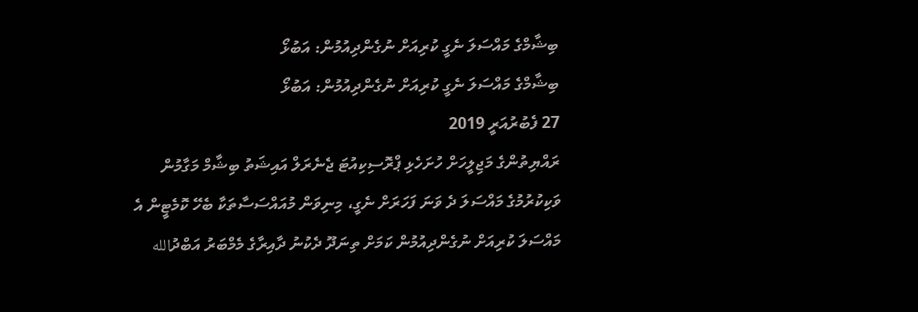ބިޝާމްގެ މައްސަލަ ނެގީ ކުރިއަށް ނުގެންދިއުމުން: އަބުޅޯ
ބިޝާމްގެ މައްސަލަ ނެގީ ކުރިއަށް ނުގެންދިއުމުން: އަބުޅޯ
27 ފެބުރުއަރީ 2019
ރައްޔިތުންގެ މަޖިލީހަށް ހުށަހެޅި ޕްރޮސިކިއުޓަ ޖެނެރަލް އައިޝަތު ބިޝާމް މަގާމުން ވަކިކުރުމުގެ މައްސަލަ ދެ ވަނަ ފަހަރަށް ނެގީ، މިނިވަން މުއައްސަސާތަކާ ބެހޭ ކޮމެޓީން އެ މައްސަލަ ކުރިއަށް ނުގެންދިއުމުން ކަމަށް ތިނަދޫ ދެކުނު ދާއިރާގެ މެމްބަރު އަބްދުالله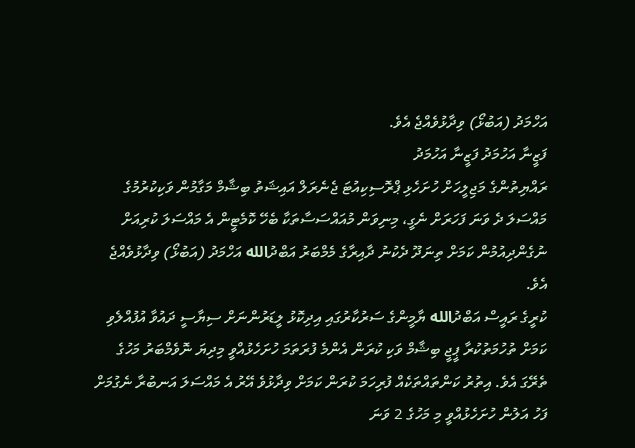އަހްމަދު (އަބުޅޯ) ވިދާޅުވެއްޖެ އެވެ.
ފަޒީނާ އަހުމަދު ފަޒީނާ އަހުމަދު
ރައްޔިތުންގެ މަޖިލީހަށް ހުށަހެޅި ޕްރޮސިކިއުޓަ ޖެނެރަލް އައިޝަތު ބިޝާމް މަގާމުން ވަކިކުރުމުގެ މައްސަލަ ދެ ވަނަ ފަހަރަށް ނެގީ، މިނިވަން މުއައްސަސާތަކާ ބެހޭ ކޮމެޓީން އެ މައްސަލަ ކުރިއަށް ނުގެންދިއުމުން ކަމަށް ތިނަދޫ ދެކުނު ދާއިރާގެ މެމްބަރު އަބްދުالله އަހްމަދު (އަބުޅޯ) ވިދާޅުވެއްޖެ އެވެ.
ކުރީގެ ރައީސް އަބްދުالله ޔާމީންގެ ސަރުކާރުގައި އިދިކޮޅު ލީޑަރުންނަށް ސިޔާސީ ދައުވާ އުފުއްލެވި ކަމަށް ތުހުމަތުކުރާ ޕީޖީ ބިޝާމް ވަކި ކުރަން އެންމެ ފުރަތަމަ ހުށަހެޅުއްވީ މިދިޔަ ނޮވެމްބަރު މަހުގެ ތެރޭގަ އެވެ. އިތުރު ކަންތައްތަކެއް ފުރިހަމަ ކުރަން ކަމަށް ވިދާޅުވެ އޭރު އެ މައްސަލަ އަނބުރާ ނެގުމަށް ފަހު އަލުން ހުށަހެޅުއްވީ މި މަހުގެ 2 ވަނަ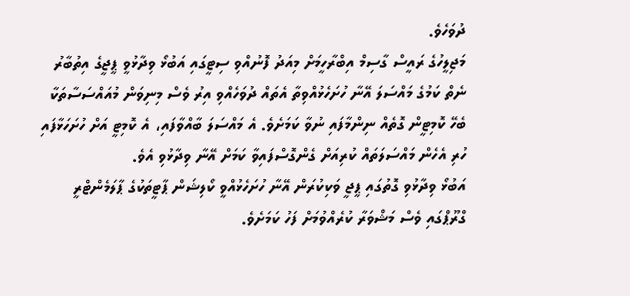ދުވަހެވެ.
މަޖިލީހުގެ ރައީސް ގާސިމް އިބްރާހީމަށް މިއަދު ފޮނުއްވި ސިޓީގައި އަބުޅޯ ވިދާޅުވީ ޕީޖީގެ އިތުބާރު ނެތް ކަމުގެ މައްސަލަ އޭނާ ހުށަހެޅުއްވިތާ އެތައް ދުވަހެއްވި އިރު ވެސް މިނިވަން މުއައްސަސާތަކާ ބެހޭ ކޮމިޓީން ގޮތެއް ނިންމާފައި ނުވާ ކަމަށެވެ. އެ މައްސަލަ ބާއްވާފައި، އެ ކޮމިޓީ އަށް ހުށަހަޅާފައި ހުރި އެހެން މައްސަލަތައް ކުރިއަށް ގެންގޮސްފައިވާ ކަމަށް އޭނާ ވިދާޅުވި އެވެ.
އަބުޅޯ ވިދާޅުވި ގޮތުގައި ޕީޖީ ވަކިކުރަން އޭނާ ހުށަހެޅުއްވީ ކޯލިޝަން ޕާޓީތަކުގެ ޕާލަމެންޓްރީ ގްރޫޕްގައި ވެސް މަޝްވަރާ ކުރެއްވުމަށް ފަހު ކަމަށެވެ.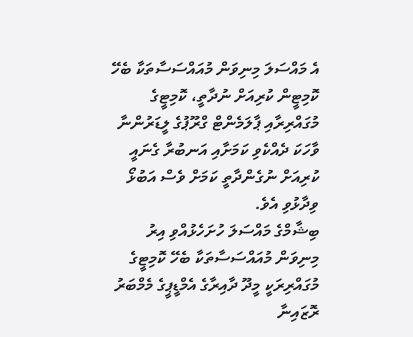އެ މައްސަލަ މިނިވަން މުއައްސަސާތަކާ ބެހޭ ކޮމިޓީން ކުރިއަށް ނުދާތީ، ކޮމިޓީގެ މުގައްރިރާއި ޕާލަމެންޓް ގްރޫޕުގެ ލީޑަރުންނާ ވާހަކަ ދެއްކެވި ކަމަށާއި އަނބުރާ ގެނައީ ކުރިއަށް ނުގެންދާތީ ކަމަށް ވެސް އަބުޅޯ ވިދާޅުވި އެވެ.
ބިޝާމްގެ މައްސަލަ ހުށަހެޅުއްވި އިރު މިނިވަން މުއައްސަސާތަކާ ބެހޭ ކޮމިޓީގެ މުގައްރިރަކީ މީދޫ ދާއިރާގެ އެމްޑީޕީގެ މެމްބަރު ރޮޒައިނާ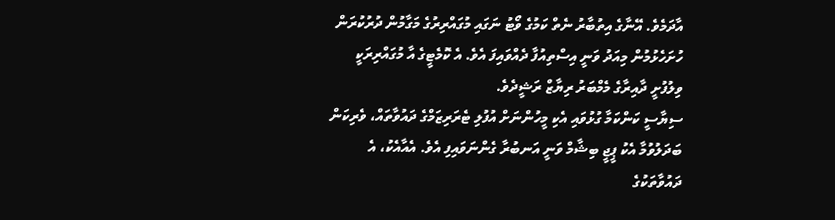އާދަމެވެ. އޭނާގެ އިތުބާރު ނެތް ކަމުގެ ވޯޓު ނަގައި މުގައްރިރުގެ މަގާމުން ދުރުކުރަން ހުށަހެޅުމުން މިއަދު ވަނީ އިސްތިއުފާ ދެއްވައިފަ އެވެ. އެ ކޮމެޓީގެ އާ މުގައްރިރަކީ ވިލުފުށީ ދާއިރާގެ މެމްބަރު ރިޔާޒް ރަޝީދެވެ.
ސިޔާސީ ކަންކަމާ ގުޅުވައި އެކި މީހުންނަށް އުފުލި ޓެރަރިޒަމްގެ ދައުވާތައް، ވެރިކަން ބަދަލުވުމާ އެކު ޕީޖީ ބިޝާމް ވަނީ އަނބުރާ ގެންނަވައިފި އެވެ. އެއާއެކު، އެ ދައުވާތަކުގެ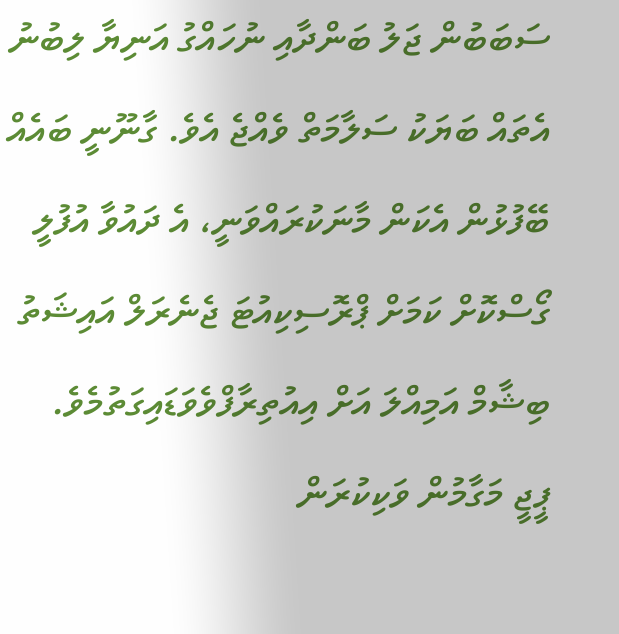ސަބަބުން ޖަލު ބަންދާއި ނުހައްގު އަނިޔާ ލިބުނު އެތައް ބަޔަކު ސަލާމަތް ވެއްޖެ އެވެ. ގާނޫނީ ބައެއް ބޭފުޅުން އެކަން މާނަކުރައްވަނީ، އެ ދައުވާ އުފުލީ ގޯސްކޮށް ކަމަށް ޕްރޮސިކިއުޓަ ޖެނެރަލް އައިޝަތު ބިޝާމް އަމިއްލަ އަށް އިއުތިރާފްވެވަޑައިގަތުމެވެ.
ޕީޖީ މަގާމުން ވަކިކުރަން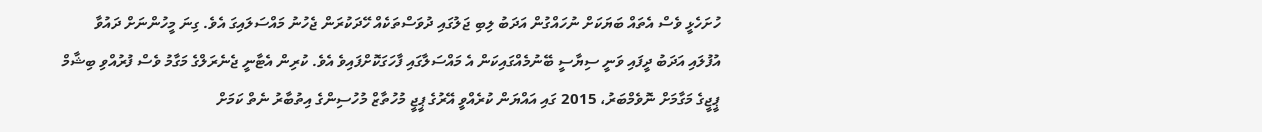ހުށަހެޅީ ވެސް އެތައް ބަޔަކަށް ނުހައްގުން އަދަބު ލިބި ޖަލުގައި ދުވަސްތަކެއް ހޭދަކުރަން ޖެހުނު މައްސަލައިގަ އެވެ. ގިނަ މީހުންނަށް ދައުވާ އުފުލައި އަދަބު ދީފައި ވަނީ ސިޔާސީ ބޭނުމެއްގައިކަން އެ މައްސަލާގައި ފާހަގަކޮށްފައިވެ އެވެ. ކުރިން އެޓާނީ ޖެނެރަލްގެ މަގާމު ވެސް ފުރުއްވި ބިޝާމް ޕީޖީގެ މަގާމަށް ނޮވެމްބަރު، 2015 ގައި އައްޔަން ކުރެއްވީ އޭރުގެ ޕީޖީ މުހުތާޒް މުހުސިންގެ އިތުބާރު ނެތް ކަމަށް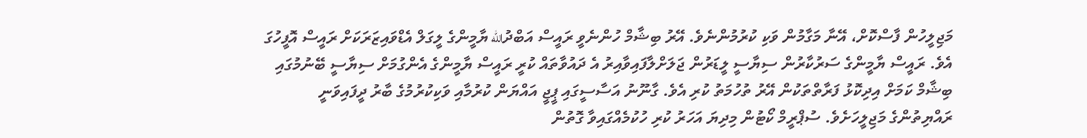މަޖިލީހުން ފާސްކޮށް، އޭނާ މަގާމުން ވަކި ކުރުމުންނެވެ. އޭރު ބިޝާމް ހުންނެވީ ރައީސް އަބްދުالله ޔާމީންގެ ލީގަލް އެޑްވައިޒަރަކަށް ރައީސް އޮފީހުގަ އެވެ. ރައީސް ޔާމީންގެ ސަރުކާރުން ސިޔާސީ ލީޑަރުން ޖަލަށްލާފައިވާއިރު އެ ދައުވާތައް ކުރީ ރައީސް ޔާމީންގެ އެންގުމަށް ސިޔާސީ ބޭނުމުގައި ބިޝާމް ކަމަށް އިދިކޮޅު ފަރާތްތަކުން އޭރު ތުހުމަތު ކުރި އެވެ. ގާނޫނު އަސާސީގައި ޕީޖީ އައްޔަން ކުރުމާއި ވަކިކުރުމުގެ ބާރު ދީފައިވަނީ ރައްޔިތުންގެ މަޖިލީހަށެވެ. ސުޕްރީމް ކޯޓުން މިދިޔަ އަހަރު ކުރި ހުކުމެއްގައިވާ ގޮތުން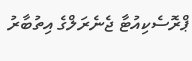ޕްރޮސެކިއުޓާ ޖެނެރަލްގެ އިތުބާރު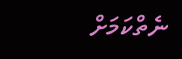ނެތްކަމަށް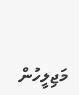މަޖިލީހުން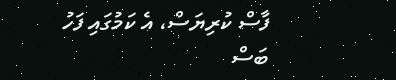ފާސް ކުރިޔަސް، އެ ކަމުގައި ފަހު ބަސް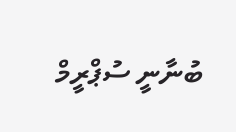ބުނާނީ ސުޕްރީމް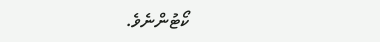ކޯޓުންނެވެ.